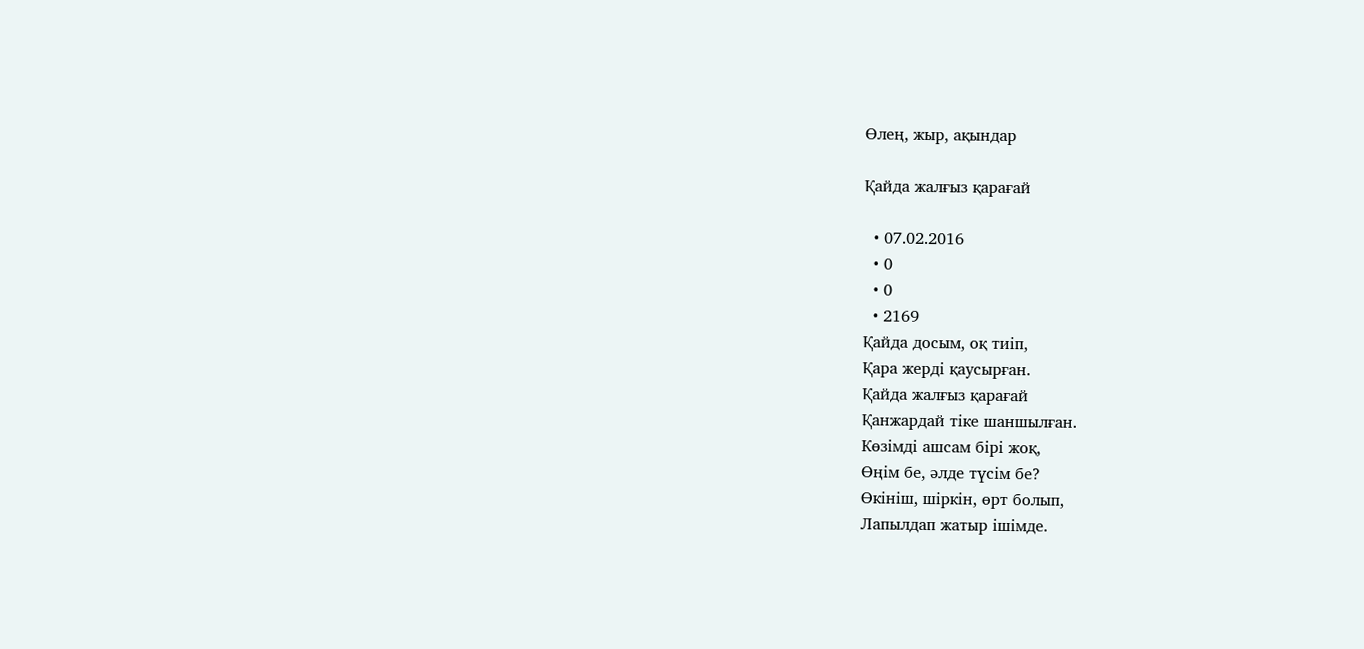Өлең, жыр, ақындар

Қайда жалғыз қарағай

  • 07.02.2016
  • 0
  • 0
  • 2169
Қайда досым, оқ тиіп,
Қара жерді қаусырған.
Қайда жалғыз қарағай
Қанжардай тіке шаншылған.
Көзімді ашсам бірі жоқ,
Өңім бе, әлде түсім бе?
Өкініш, шіркін, өрт болып,
Лапылдап жатыр ішімде.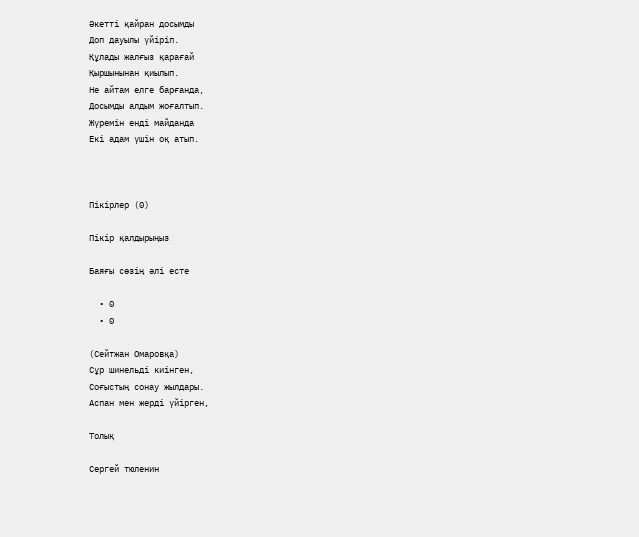Әкетті қайран досымды
Доп дауылы үйіріп.
Құлады жалғыз қарағай
Қыршынынан қиылып.
Не айтам елге барғанда,
Досымды алдым жоғалтып.
Жүремін енді майданда
Екі адам үшін оқ атып.



Пікірлер (0)

Пікір қалдырыңыз

Баяғы сөзің әлі есте

  • 0
  • 0

(Сейтжан Омаровқа)
Сұр шинельді киінген,
Соғыстың сонау жылдары.
Аспан мен жерді үйірген,

Толық

Сергей тюленин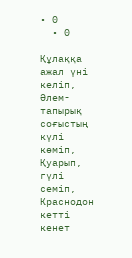• 0
  • 0

Құлаққа ажал үні келіп,
Әлем-тапырық соғыстың күлі көміп,
Қуарып, гүлі семіп,
Краснодон кетті кенет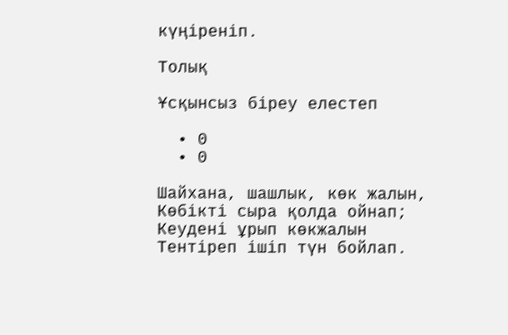күңіреніп.

Толық

Ұсқынсыз біреу елестеп

  • 0
  • 0

Шайхана, шашлык, көк жалын,
Көбікті сыра қолда ойнап;
Кеудені ұрып көкжалын
Тентіреп ішіп түн бойлап.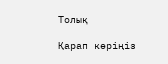Толық

Қарап көріңіз